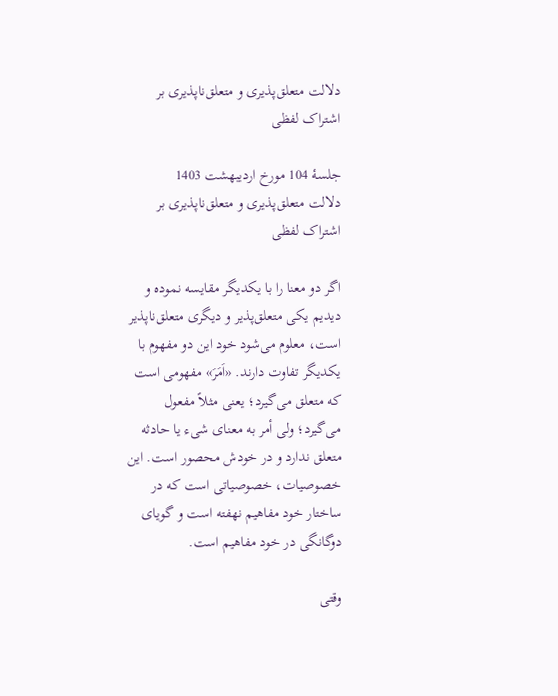دلالت متعلق‌پذیری و متعلق‌ناپذیری بر اشتراک لفظی

جلسۀ 104 مورخ اردیبهشت 1403
دلالت متعلق‌پذیری و متعلق‌ناپذیری بر اشتراک لفظی

اگر دو معنا را با یکدیگر مقایسه نموده و دیدیم یکی متعلق‌پذیر و دیگری متعلق‌ناپذیر است، معلوم می‌شود خود این دو مفهوم با یکدیگر تفاوت دارند. «اَمَرَ» مفهومی است که متعلق می‌گیرد؛ یعنی مثلاً مفعول می‌گیرد؛ ولی أمر به معنای شیء یا حادثه متعلق ندارد و در خودش محصور است. این خصوصیات، خصوصیاتی است که در ساختار خود مفاهیم نهفته است و گویای دوگانگی در خود مفاهیم است.

وقتی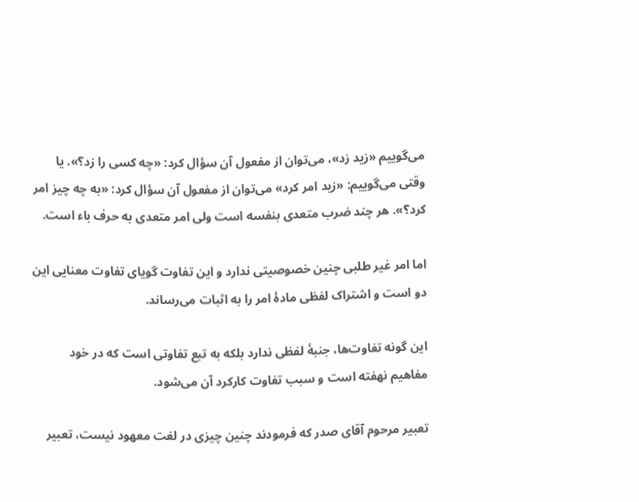می‌گوییم «زید زد»، می‌توان از مفعول آن سؤال کرد: «چه کسی را زد؟». یا وقتی می‌گوییم: «زید امر کرد» می‌توان از مفعول آن سؤال کرد: «به چه چیز امر کرد؟». هر چند ضرب متعدی بنفسه است ولی امر متعدی به حرف باء است.

اما امر غیر طلبی چنین خصوصیتی ندارد و این تفاوت گویای تفاوت معنایی این دو است و اشتراک لفظی مادۀ امر را به اثبات می‌رساند.

این گونه تفاوت‌ها، جنبۀ لفظی ندارد بلکه به تبع تفاوتی است که در خود مفاهیم نهفته است و سبب تفاوت کارکرد آن می‌شود.

تعبیر مرحوم آقای صدر که فرمودند چنین چیزی در لغت معهود نیست، تعبیر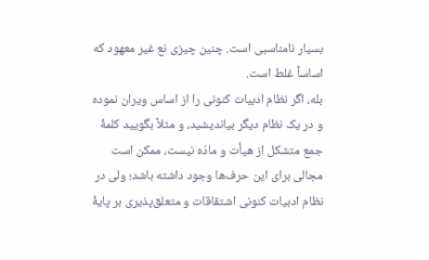بسیار نامناسبی است. چنین چیزی نع غیر معهود که اساساً غلط است.
بله، اگر نظام ادبیات کنونی را از اساس ویران نموده و در یک نظام دیگر بیاندیشید، و مثلاً بگویید کلمۀ جمع متشکل از هیأت و مادّه نیست، ممکن است مجالی برای این حرف‌ها وجود داشته باشد؛ ولی در نظام ادبیات کنونی اشتقاقات و متعلق‌پذیری بر پایۀ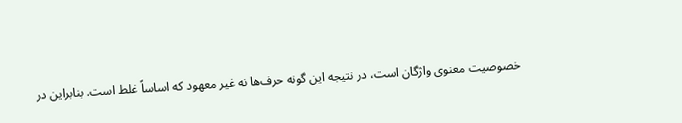خصوصیت معنوی واژگان است، در نتیجه این گونه حرف‌ها نه غیر معهود که اساساً غلط است. بنابراین در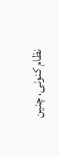نظام کنونی، چنین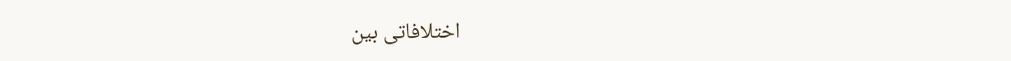اختلافاتی بین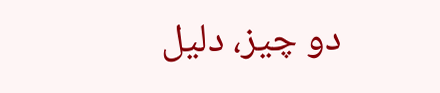دو چیز، دلیل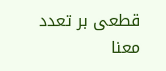قطعی بر تعدد معنا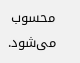محسوب می‌شود.